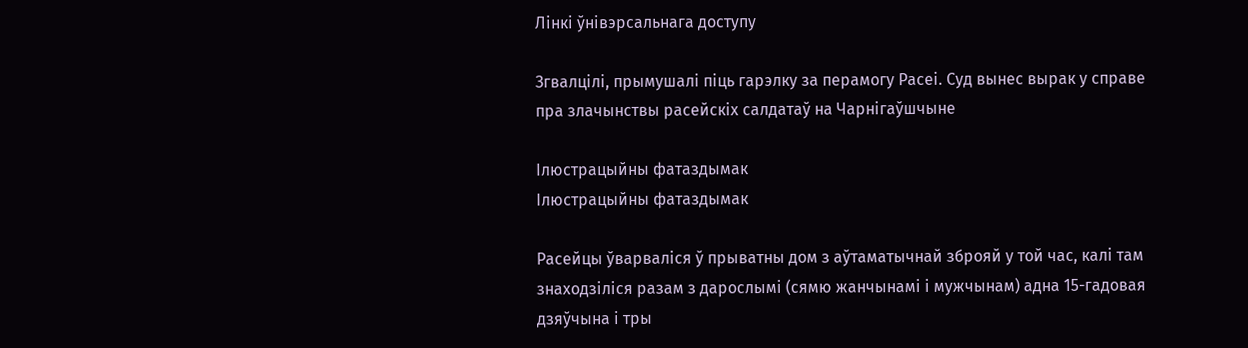Лінкі ўнівэрсальнага доступу

Згвалцілі, прымушалі піць гарэлку за перамогу Расеі. Суд вынес вырак у справе пра злачынствы расейскіх салдатаў на Чарнігаўшчыне

Ілюстрацыйны фатаздымак
Ілюстрацыйны фатаздымак

Расейцы ўварваліся ў прыватны дом з аўтаматычнай зброяй у той час, калі там знаходзіліся разам з дарослымі (сямю жанчынамі і мужчынам) адна 15-гадовая дзяўчына і тры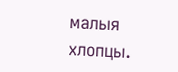малыя хлопцы.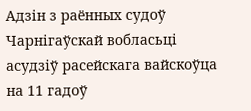Адзін з раённых судоў Чарнігаўскай вобласьці асудзіў расейскага вайскоўца на 11 гадоў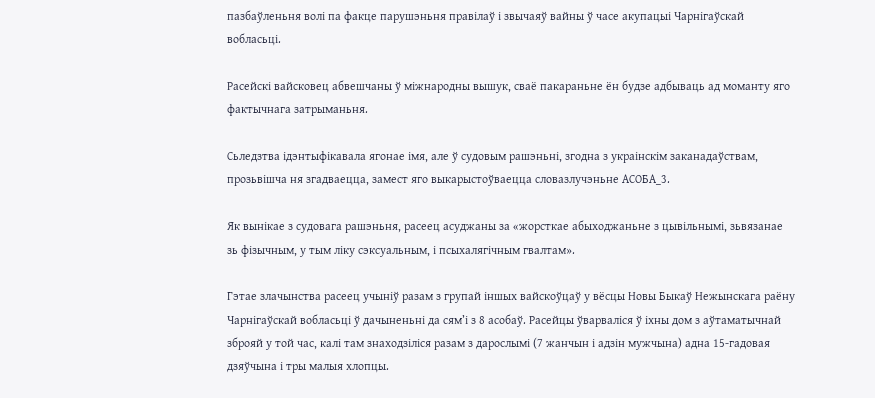пазбаўленьня волі па факце парушэньня правілаў і звычаяў вайны ў часе акупацыі Чарнігаўскай вобласьці.

Расейскі вайсковец абвешчаны ў міжнародны вышук, сваё пакараньне ён будзе адбываць ад моманту яго фактычнага затрыманьня.

Сьледзтва ідэнтыфікавала ягонае імя, але ў судовым рашэньні, згодна з украінскім заканадаўствам, прозьвішча ня згадваецца, замест яго выкарыстоўваецца словазлучэньне АСОБА_3.

Як вынікае з судовага рашэньня, расеец асуджаны за «жорсткае абыходжаньне з цывільнымі, зьвязанае зь фізычным, у тым ліку сэксуальным, і псыхалягічным гвалтам».

Гэтае злачынства расеец учыніў разам з групай іншых вайскоўцаў у вёсцы Новы Быкаў Нежынскага раёну Чарнігаўскай вобласьці ў дачыненьні да сям’і з 8 асобаў. Расейцы ўварваліся ў іхны дом з аўтаматычнай зброяй у той час, калі там знаходзіліся разам з дарослымі (7 жанчын і адзін мужчына) адна 15-гадовая дзяўчына і тры малыя хлопцы.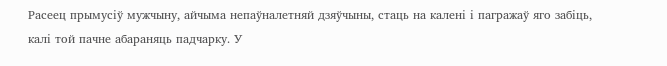Расеец прымусіў мужчыну, айчыма непаўналетняй дзяўчыны, стаць на калені і пагражаў яго забіць, калі той пачне абараняць падчарку. У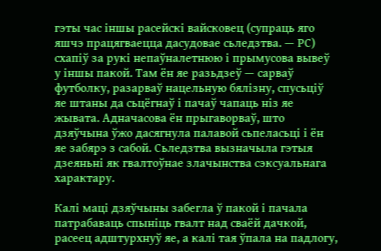гэты час іншы расейскі вайсковец (супраць яго яшчэ працягваецца дасудовае сьледзтва. — РС) схапіў за рукі непаўналетнюю і прымусова вывеў у іншы пакой. Там ён яе разьдзеў — сарваў футболку, разарваў нацельную бялізну, спусьціў яе штаны да сьцёгнаў і пачаў чапаць ніз яе жывата. Адначасова ён прыгаворваў, што дзяўчына ўжо дасягнула палавой сьпеласьці і ён яе забярэ з сабой. Сьледзтва вызначыла гэтыя дзеяньні як гвалтоўнае злачынства сэксуальнага характару.

Калі маці дзяўчыны забегла ў пакой і пачала патрабаваць спыніць гвалт над сваёй дачкой, расеец адштурхнуў яе, а калі тая ўпала на падлогу,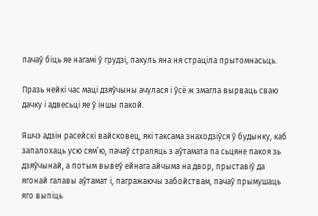пачаў біць яе нагамі ў грудзі, пакуль яна ня страціла прытомнасьць.

Празь нейкі час маці дзяўчыны ачулася і ўсё ж змагла вырваць сваю дачку і адвесьці яе ў іншы пакой.

Яшчэ адзін расейскі вайсковец, які таксама знаходзіўся ў будынку, каб запалохаць усю сям’ю, пачаў страляць з аўтамата па сьцяне пакоя зь дзяўчынай, а потым вывеў ейнага айчыма на двор, прыставіў да ягонай галавы аўтамат і, пагражаючы забойствам, пачаў прымушаць яго выпіць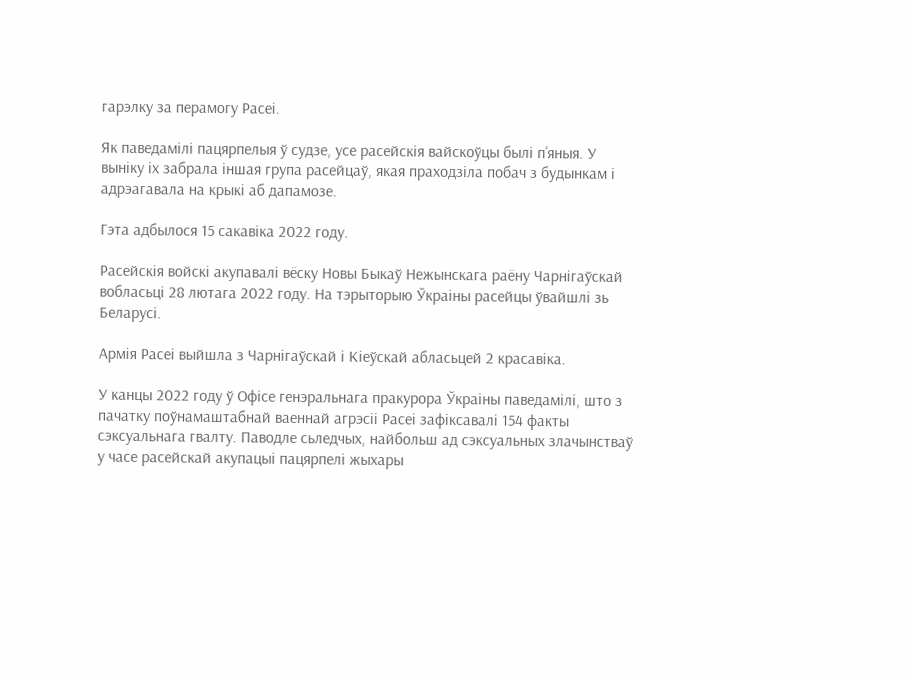гарэлку за перамогу Расеі.

Як паведамілі пацярпелыя ў судзе, усе расейскія вайскоўцы былі п’яныя. У выніку іх забрала іншая група расейцаў, якая праходзіла побач з будынкам і адрэагавала на крыкі аб дапамозе.

Гэта адбылося 15 сакавіка 2022 году.

Расейскія войскі акупавалі вёску Новы Быкаў Нежынскага раёну Чарнігаўскай вобласьці 28 лютага 2022 году. На тэрыторыю Ўкраіны расейцы ўвайшлі зь Беларусі.

Армія Расеі выйшла з Чарнігаўскай і Кіеўскай абласьцей 2 красавіка.

У канцы 2022 году ў Офісе генэральнага пракурора Ўкраіны паведамілі, што з пачатку поўнамаштабнай ваеннай агрэсіі Расеі зафіксавалі 154 факты сэксуальнага гвалту. Паводле сьледчых, найбольш ад сэксуальных злачынстваў у часе расейскай акупацыі пацярпелі жыхары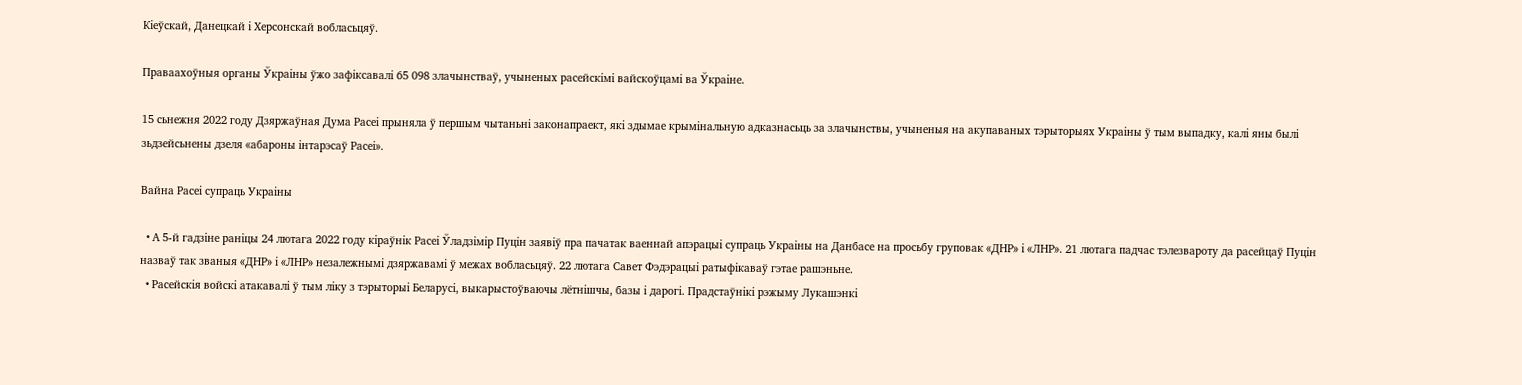Кіеўскай, Данецкай і Херсонскай вобласьцяў.

Праваахоўныя органы Ўкраіны ўжо зафіксавалі 65 098 злачынстваў, учыненых расейскімі вайскоўцамі ва Ўкраіне.

15 сьнежня 2022 году Дзяржаўная Дума Расеі прыняла ў першым чытаньні законапраект, які здымае крымінальную адказнасьць за злачынствы, учыненыя на акупаваных тэрыторыях Украіны ў тым выпадку, калі яны былі зьдзейсьнены дзеля «абароны інтарэсаў Расеі».

Вайна Расеі супраць Украіны

  • А 5-й гадзіне раніцы 24 лютага 2022 году кіраўнік Расеі Ўладзімір Пуцін заявіў пра пачатак ваеннай апэрацыі супраць Украіны на Данбасе на просьбу груповак «ДНР» і «ЛНР». 21 лютага падчас тэлезвароту да расейцаў Пуцін назваў так званыя «ДНР» і «ЛНР» незалежнымі дзяржавамі ў межах вобласьцяў. 22 лютага Савет Фэдэрацыі ратыфікаваў гэтае рашэньне.
  • Расейскія войскі атакавалі ў тым ліку з тэрыторыі Беларусі, выкарыстоўваючы лётнішчы, базы і дарогі. Прадстаўнікі рэжыму Лукашэнкі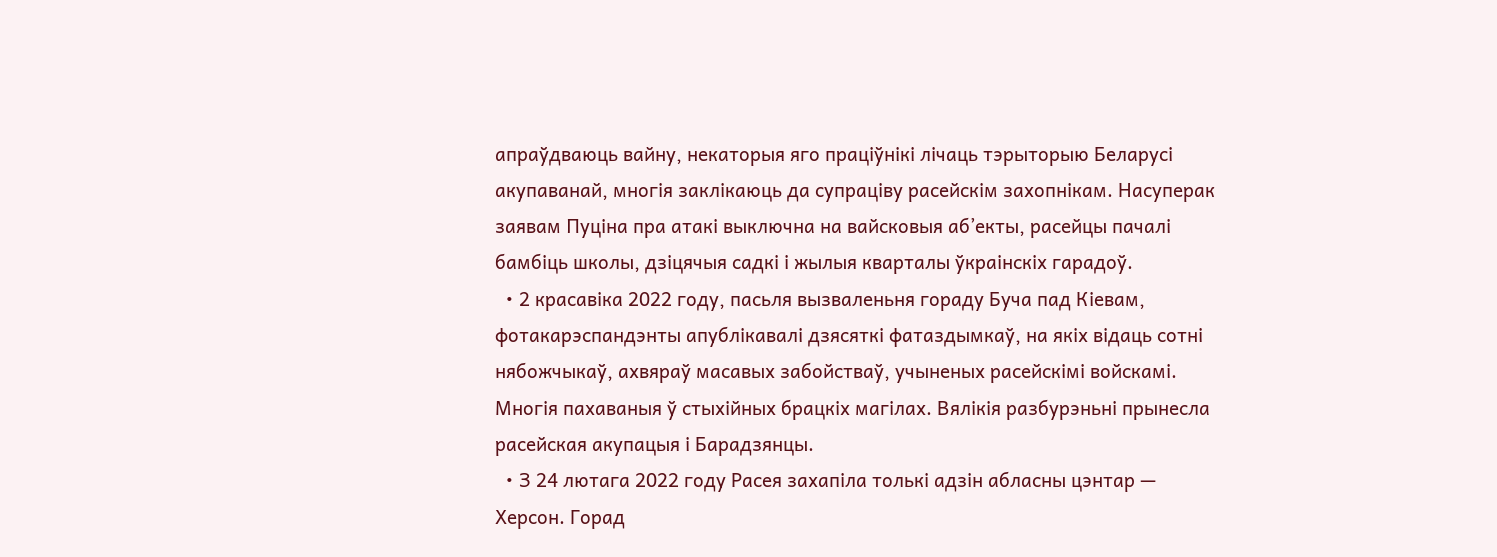апраўдваюць вайну, некаторыя яго праціўнікі лічаць тэрыторыю Беларусі акупаванай, многія заклікаюць да супраціву расейскім захопнікам. Насуперак заявам Пуціна пра атакі выключна на вайсковыя аб’екты, расейцы пачалі бамбіць школы, дзіцячыя садкі і жылыя кварталы ўкраінскіх гарадоў.
  • 2 красавіка 2022 году, пасьля вызваленьня гораду Буча пад Кіевам, фотакарэспандэнты апублікавалі дзясяткі фатаздымкаў, на якіх відаць сотні нябожчыкаў, ахвяраў масавых забойстваў, учыненых расейскімі войскамі. Многія пахаваныя ў стыхійных брацкіх магілах. Вялікія разбурэньні прынесла расейская акупацыя і Барадзянцы.
  • З 24 лютага 2022 году Расея захапіла толькі адзін абласны цэнтар — Херсон. Горад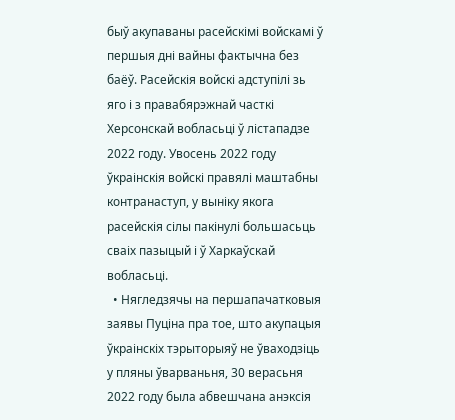быў акупаваны расейскімі войскамі ў першыя дні вайны фактычна без баёў. Расейскія войскі адступілі зь яго і з правабярэжнай часткі Херсонскай вобласьці ў лістападзе 2022 году. Увосень 2022 году ўкраінскія войскі правялі маштабны контранаступ, у выніку якога расейскія сілы пакінулі большасьць сваіх пазыцый і ў Харкаўскай вобласьці.
  • Нягледзячы на першапачатковыя заявы Пуціна пра тое, што акупацыя ўкраінскіх тэрыторыяў не ўваходзіць у пляны ўварваньня, 30 верасьня 2022 году была абвешчана анэксія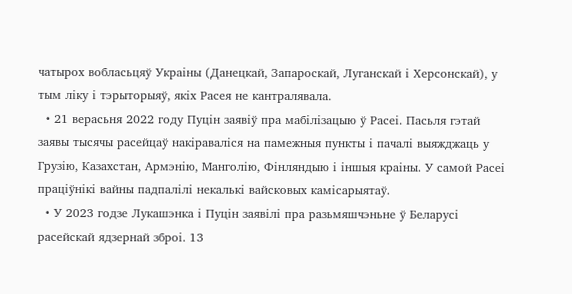чатырох вобласьцяў Украіны (Данецкай, Запароскай, Луганскай і Херсонскай), у тым ліку і тэрыторыяў, якіх Расея не кантралявала.
  • 21 верасьня 2022 году Пуцін заявіў пра мабілізацыю ў Расеі. Пасьля гэтай заявы тысячы расейцаў накіраваліся на памежныя пункты і пачалі выяжджаць у Грузію, Казахстан, Армэнію, Манголію, Фінляндыю і іншыя краіны. У самой Расеі праціўнікі вайны падпалілі некалькі вайсковых камісарыятаў.
  • У 2023 годзе Лукашэнка і Пуцін заявілі пра разьмяшчэньне ў Беларусі расейскай ядзернай зброі. 13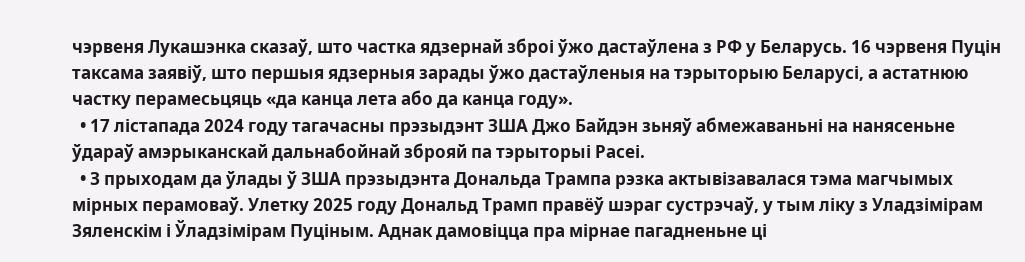чэрвеня Лукашэнка сказаў, што частка ядзернай зброі ўжо дастаўлена з РФ у Беларусь. 16 чэрвеня Пуцін таксама заявіў, што першыя ядзерныя зарады ўжо дастаўленыя на тэрыторыю Беларусі, а астатнюю частку перамесьцяць «да канца лета або да канца году».
  • 17 лістапада 2024 году тагачасны прэзыдэнт ЗША Джо Байдэн зьняў абмежаваньні на нанясеньне ўдараў амэрыканскай дальнабойнай зброяй па тэрыторыі Расеі.
  • З прыходам да ўлады ў ЗША прэзыдэнта Дональда Трампа рэзка актывізавалася тэма магчымых мірных перамоваў. Улетку 2025 году Дональд Трамп правёў шэраг сустрэчаў, у тым ліку з Уладзімірам Зяленскім і Ўладзімірам Пуціным. Аднак дамовіцца пра мірнае пагадненьне ці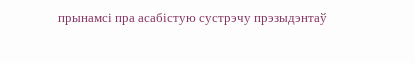прынамсі пра асабістую сустрэчу прэзыдэнтаў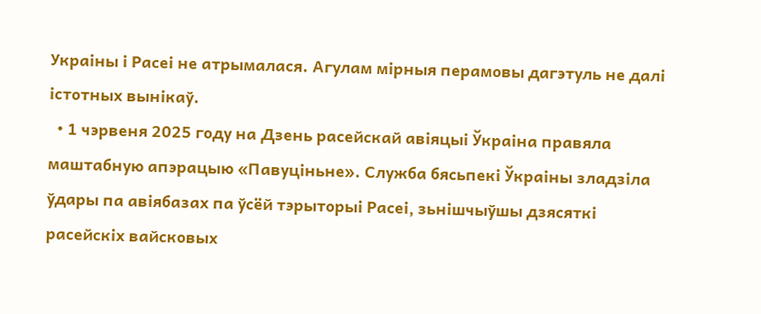Украіны і Расеі не атрымалася. Агулам мірныя перамовы дагэтуль не далі істотных вынікаў.
  • 1 чэрвеня 2025 году на Дзень расейскай авіяцыі Ўкраіна правяла маштабную апэрацыю «Павуціньне». Служба бясьпекі Ўкраіны зладзіла ўдары па авіябазах па ўсёй тэрыторыі Расеі, зьнішчыўшы дзясяткі расейскіх вайсковых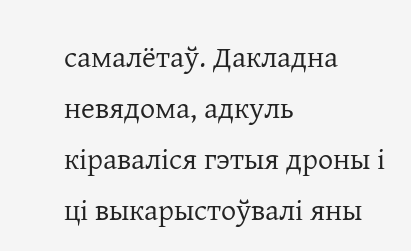самалётаў. Дакладна невядома, адкуль кіраваліся гэтыя дроны і ці выкарыстоўвалі яны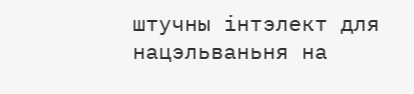штучны інтэлект для нацэльваньня на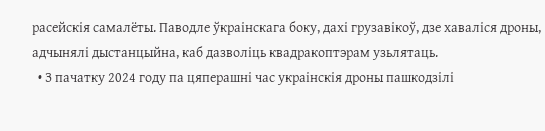расейскія самалёты. Паводле ўкраінскага боку, дахі грузавікоў, дзе хаваліся дроны, адчынялі дыстанцыйна, каб дазволіць квадракоптэрам узьлятаць.
  • З пачатку 2024 году па цяперашні час украінскія дроны пашкодзілі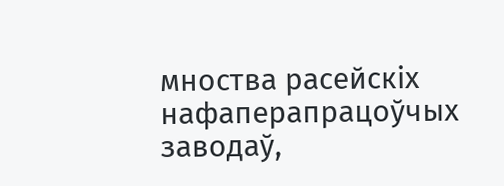мноства расейскіх нафаперапрацоўчых заводаў,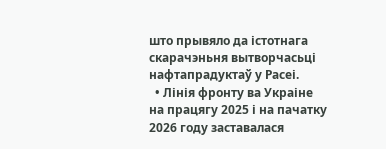што прывяло да істотнага скарачэньня вытворчасьці нафтапрадуктаў у Расеі.
  • Лінія фронту ва Украіне на працягу 2025 і на пачатку 2026 году заставалася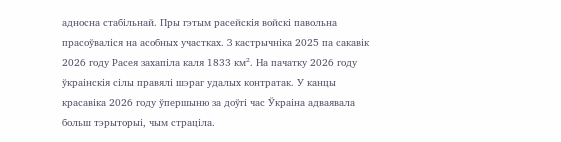адносна стабільнай. Пры гэтым расейскія войскі павольна прасоўваліся на асобных участках. З кастрычніка 2025 па сакавік 2026 году Расея захапіла каля 1833 км². На пачатку 2026 году ўкраінскія сілы правялі шэраг удалых контратак. У канцы красавіка 2026 году ўпершыню за доўгі час Ўкраіна адваявала больш тэрыторыі, чым страціла.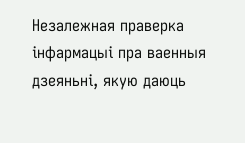Незалежная праверка інфармацыі пра ваенныя дзеяньні, якую даюць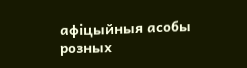афіцыйныя асобы розных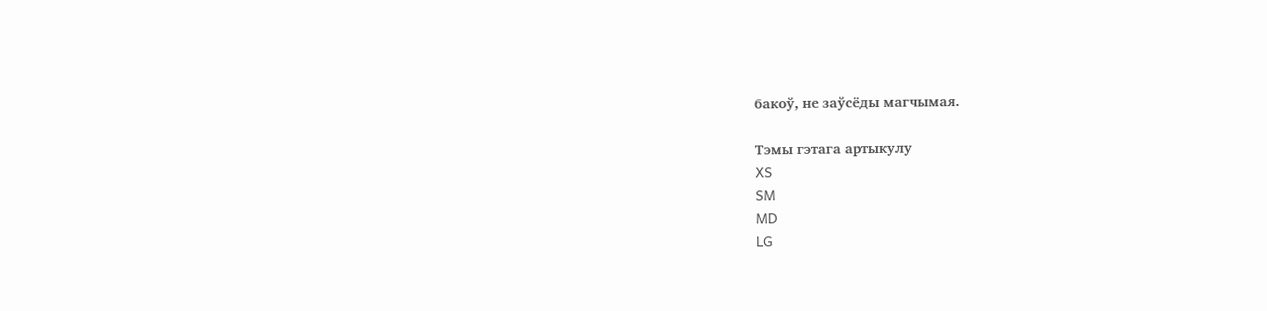бакоў, не заўсёды магчымая.

Тэмы гэтага артыкулу
XS
SM
MD
LG